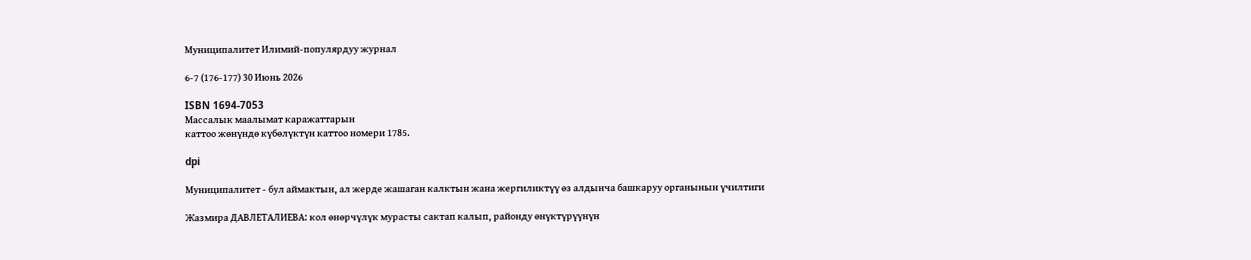Муниципалитет Илимий-популярдуу журнал

6-7 (176-177) 30 Июнь 2026

ISBN 1694-7053
Массалык маалымат каражаттарын
каттоо жөнүндө күбөлүктүн каттоо номери 1785.

dpi

Муниципалитет - бул аймактын, ал жерде жашаган калктын жана жергиликтүү өз алдынча башкаруу органынын үчилтиги

Жазмира ДАВЛЕТАЛИЕВА: кол өнөрчүлүк мурасты сактап калып, районду өнүктүрүүнүн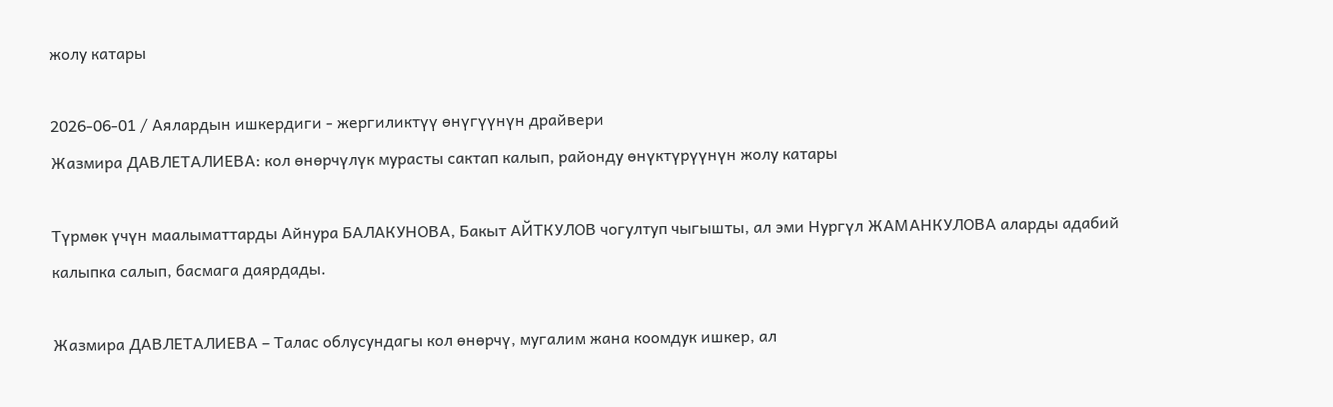жолу катары

2026-06-01 / Аялардын ишкердиги - жергиликтүү өнүгүүнүн драйвери
Жазмира ДАВЛЕТАЛИЕВА: кол өнөрчүлүк мурасты сактап калып, районду өнүктүрүүнүн жолу катары

Түрмөк үчүн маалыматтарды Айнура БАЛАКУНОВА, Бакыт АЙТКУЛОВ чогултуп чыгышты, ал эми Нургүл ЖАМАНКУЛОВА аларды адабий калыпка салып, басмага даярдады.

Жазмира ДАВЛЕТАЛИЕВА – Талас облусундагы кол өнөрчү, мугалим жана коомдук ишкер, ал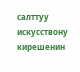салттуу искусствону кирешенин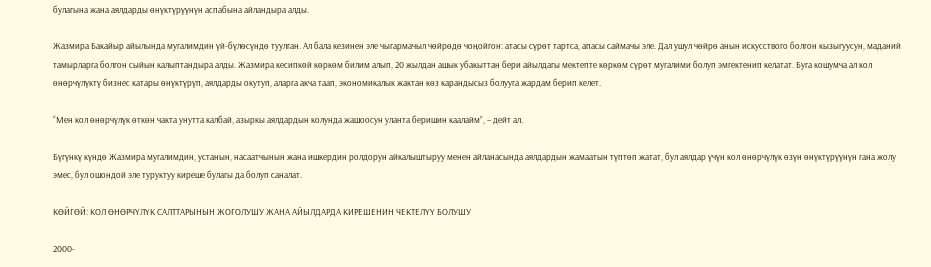булагына жана аялдарды өнүктүрүүнүн аспабына айландыра алды.

Жазмира Бакайыр айылында мугалимдин үй-бүлөсүндө туулган. Ал бала кезинен эле чыгармачыл чөйрөдө чоңойгон: атасы сүрөт тартса, апасы саймачы эле. Дал ушул чөйрө анын искусствого болгон кызыгуусун, маданий тамырларга болгон сыйын калыптандыра алды. Жазмира кесипкөй көркөм билим алып, 20 жылдан ашык убакыттан бери айылдагы мектепте көркөм сүрөт мугалими болуп эмгектенип келатат. Буга кошумча ал кол өнөрчүлүктү бизнес катары өнүктүрүп, аялдарды окутуп, аларга акча таап, экономикалык жактан көз карандысыз болууга жардам берип келет.

“Мен кол өнөрчүлүк өткөн чакта унутта калбай, азыркы аялдардын колунда жашоосун уланта беришин каалайм”, – дейт ал.

Бүгүнкү күндө Жазмира мугалимдин, устанын, насаатчынын жана ишкердин ролдорун айкалыштыруу менен айланасында аялдардын жамаатын түптөп жатат, бул аялдар үчүн кол өнөрчүлүк өзүн өнүктүрүүнүн гана жолу эмес, бул ошондой эле туруктуу киреше булагы да болуп саналат.

КӨЙГӨЙ: КОЛ ӨНӨРЧҮЛҮК САЛТТАРЫНЫН ЖОГОЛУШУ ЖАНА АЙЫЛДАРДА КИРЕШЕНИН ЧЕКТЕЛҮҮ БОЛУШУ

2000-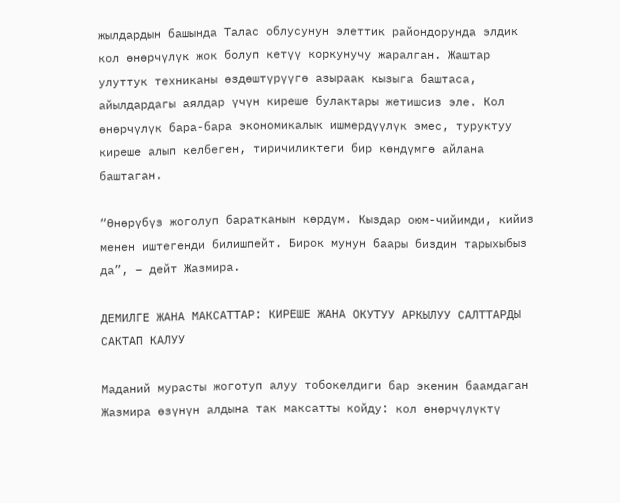жылдардын башында Талас облусунун элеттик райондорунда элдик кол өнөрчүлүк жок болуп кетүү коркунучу жаралган. Жаштар улуттук техниканы өздөштүрүүгө азыраак кызыга баштаса, айылдардагы аялдар үчүн киреше булактары жетишсиз эле. Кол өнөрчүлүк бара-бара экономикалык ишмердүүлүк эмес, туруктуу киреше алып келбеген, тиричиликтеги бир көндүмгө айлана баштаган.

“Өнөрүбүз жоголуп баратканын көрдүм. Кыздар оюм-чийимди, кийиз менен иштегенди билишпейт. Бирок мунун баары биздин тарыхыбыз да”, – дейт Жазмира.

ДЕМИЛГЕ ЖАНА МАКСАТТАР: КИРЕШЕ ЖАНА ОКУТУУ АРКЫЛУУ САЛТТАРДЫ САКТАП КАЛУУ

Маданий мурасты жоготуп алуу тобокелдиги бар экенин баамдаган Жазмира өзүнүн алдына так максатты койду: кол өнөрчүлүктү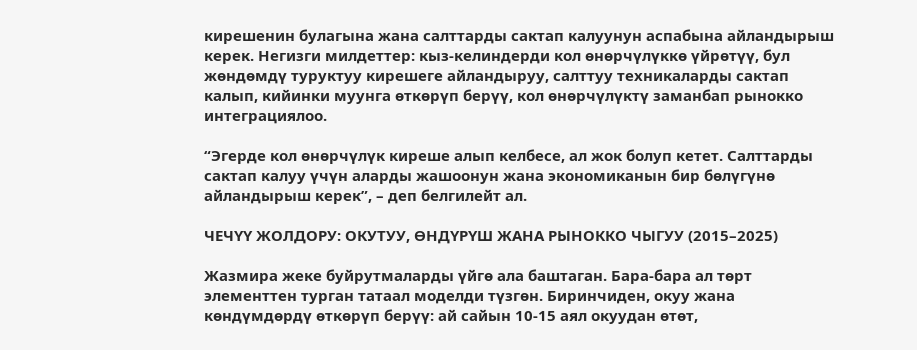кирешенин булагына жана салттарды сактап калуунун аспабына айландырыш керек. Негизги милдеттер: кыз-келиндерди кол өнөрчүлүккө үйрөтүү, бул жөндөмдү туруктуу кирешеге айландыруу, салттуу техникаларды сактап калып, кийинки муунга өткөрүп берүү, кол өнөрчүлүктү заманбап рынокко интеграциялоо.

“Эгерде кол өнөрчүлүк киреше алып келбесе, ал жок болуп кетет. Салттарды сактап калуу үчүн аларды жашоонун жана экономиканын бир бөлүгүнө айландырыш керек”, – деп белгилейт ал.

ЧЕЧҮҮ ЖОЛДОРУ: ОКУТУУ, ӨНДҮРҮШ ЖАНА РЫНОККО ЧЫГУУ (2015–2025)

Жазмира жеке буйрутмаларды үйгө ала баштаган. Бара-бара ал төрт элементтен турган татаал моделди түзгөн. Биринчиден, окуу жана көндүмдөрдү өткөрүп берүү: ай сайын 10-15 аял окуудан өтөт,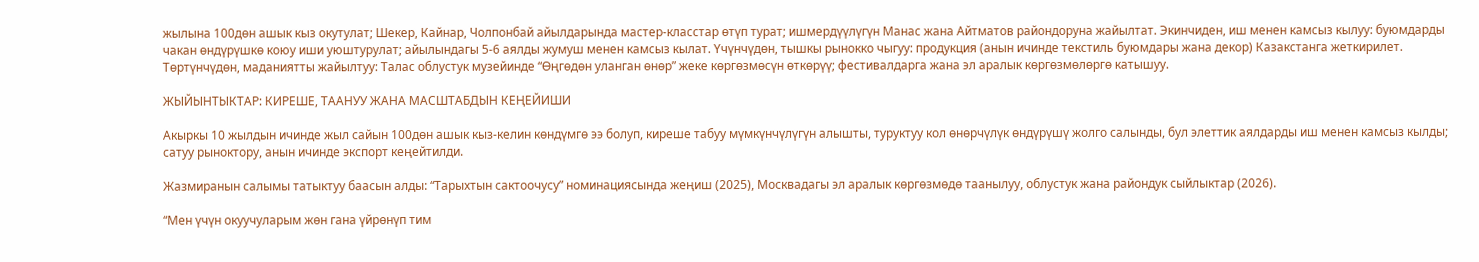жылына 100дөн ашык кыз окутулат; Шекер, Кайнар, Чолпонбай айылдарында мастер-класстар өтүп турат; ишмердүүлүгүн Манас жана Айтматов райондоруна жайылтат. Экинчиден, иш менен камсыз кылуу: буюмдарды чакан өндүрүшкө коюу иши уюштурулат; айылындагы 5-6 аялды жумуш менен камсыз кылат. Үчүнчүдөн, тышкы рынокко чыгуу: продукция (анын ичинде текстиль буюмдары жана декор) Казакстанга жеткирилет. Төртүнчүдөн, маданиятты жайылтуу: Талас облустук музейинде “Өңгөдөн уланган өнөр” жеке көргөзмөсүн өткөрүү; фестивалдарга жана эл аралык көргөзмөлөргө катышуу.

ЖЫЙЫНТЫКТАР: КИРЕШЕ, ТААНУУ ЖАНА МАСШТАБДЫН КЕҢЕЙИШИ

Акыркы 10 жылдын ичинде жыл сайын 100дөн ашык кыз-келин көндүмгө ээ болуп, киреше табуу мүмкүнчүлүгүн алышты, туруктуу кол өнөрчүлүк өндүрүшү жолго салынды, бул элеттик аялдарды иш менен камсыз кылды; сатуу рыноктору, анын ичинде экспорт кеңейтилди.

Жазмиранын салымы татыктуу баасын алды: “Тарыхтын сактоочусу” номинациясында жеңиш (2025), Москвадагы эл аралык көргөзмөдө таанылуу, облустук жана райондук сыйлыктар (2026).

“Мен үчүн окуучуларым жөн гана үйрөнүп тим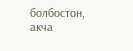болбостон, акча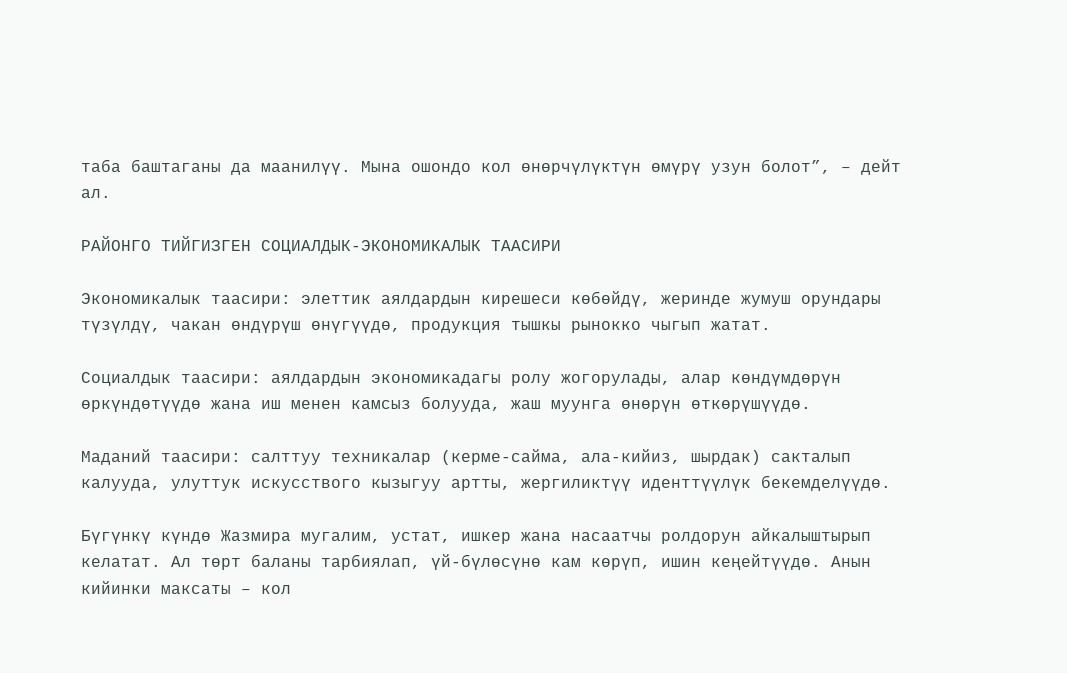таба баштаганы да маанилүү. Мына ошондо кол өнөрчүлүктүн өмүрү узун болот”, – дейт ал.

РАЙОНГО ТИЙГИЗГЕН СОЦИАЛДЫК-ЭКОНОМИКАЛЫК ТААСИРИ

Экономикалык таасири: элеттик аялдардын кирешеси көбөйдү, жеринде жумуш орундары түзүлдү, чакан өндүрүш өнүгүүдө, продукция тышкы рынокко чыгып жатат.

Социалдык таасири: аялдардын экономикадагы ролу жогорулады, алар көндүмдөрүн өркүндөтүүдө жана иш менен камсыз болууда, жаш муунга өнөрүн өткөрүшүүдө.

Маданий таасири: салттуу техникалар (керме-сайма, ала-кийиз, шырдак) сакталып калууда, улуттук искусствого кызыгуу артты, жергиликтүү иденттүүлүк бекемделүүдө.

Бүгүнкү күндө Жазмира мугалим, устат, ишкер жана насаатчы ролдорун айкалыштырып келатат. Ал төрт баланы тарбиялап, үй-бүлөсүнө кам көрүп, ишин кеңейтүүдө. Анын кийинки максаты – кол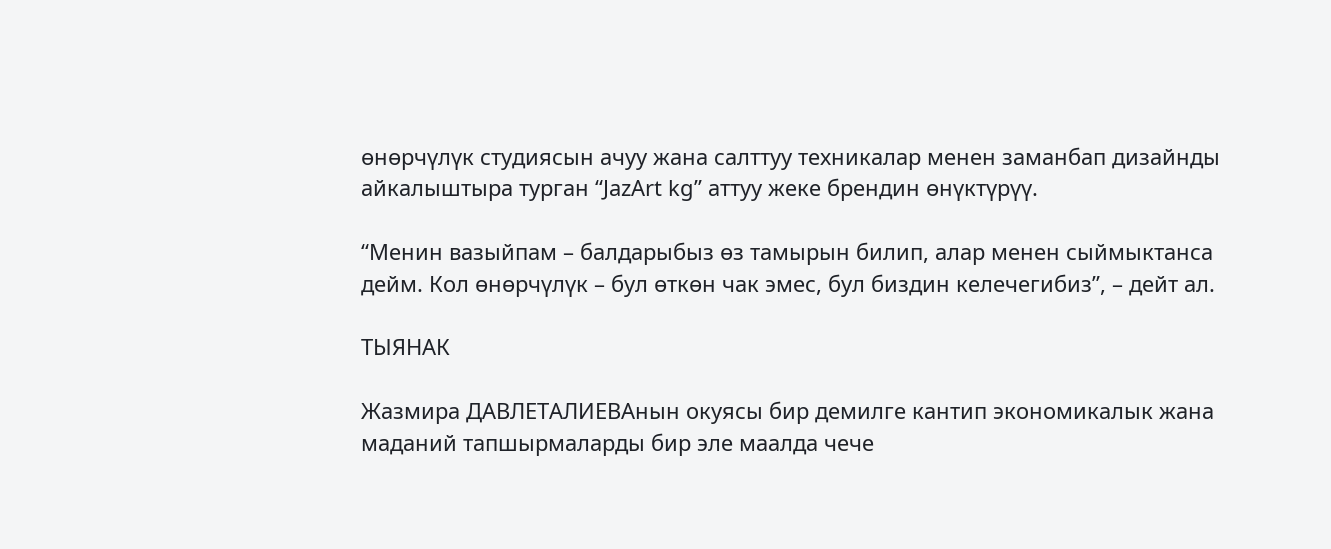өнөрчүлүк студиясын ачуу жана салттуу техникалар менен заманбап дизайнды айкалыштыра турган “JazArt kg” аттуу жеке брендин өнүктүрүү.

“Менин вазыйпам – балдарыбыз өз тамырын билип, алар менен сыймыктанса дейм. Кол өнөрчүлүк – бул өткөн чак эмес, бул биздин келечегибиз”, – дейт ал.

ТЫЯНАК

Жазмира ДАВЛЕТАЛИЕВАнын окуясы бир демилге кантип экономикалык жана маданий тапшырмаларды бир эле маалда чече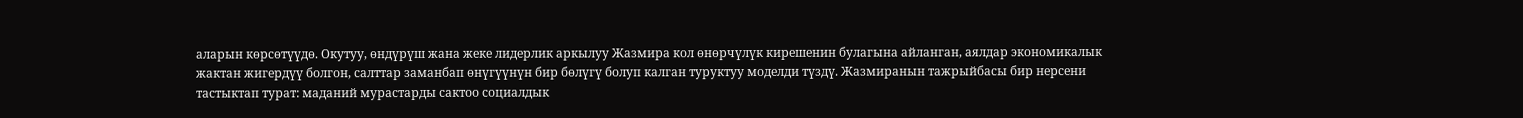аларын көрсөтүүдө. Окутуу, өндүрүш жана жеке лидерлик аркылуу Жазмира кол өнөрчүлүк кирешенин булагына айланган, аялдар экономикалык жактан жигердүү болгон, салттар заманбап өнүгүүнүн бир бөлүгү болуп калган туруктуу моделди түздү. Жазмиранын тажрыйбасы бир нерсени тастыктап турат: маданий мурастарды сактоо социалдык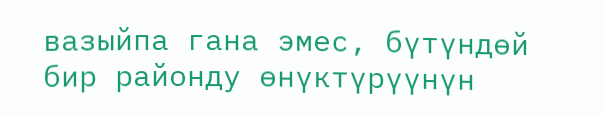вазыйпа гана эмес, бүтүндөй бир районду өнүктүрүүнүн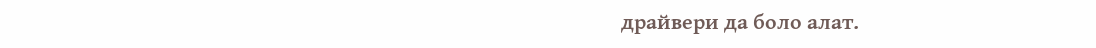драйвери да боло алат.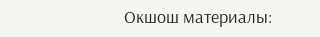Окшош материалы: